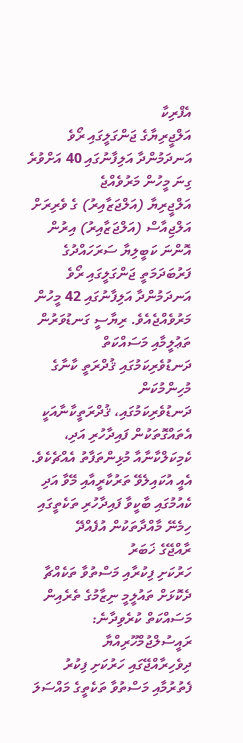އެފްރިކާ
އަލްޖީރިޔާގެ ޖަންގަލީގައި ރޯވެ އަނދަމުންދާ އަލިފާނުގައި 40 އަށްވުރެ ގިނަ މީހުން މަރުވެއްޖެ
އަލްޖީރިޔާ (އަލްޖަޒާއިރު) ގެ ވެރިރަށް އަލްޖިއާސް (އަލްޖަޒާއިރު) އިރުން އޮންނަ ކަބީލިޔާ ސަރަހައްދުގެ ފަރުބަދަމަތީ ޖަންގަލީގައި ރޯވެ އަނދަމުންދާ އަލިފާނުގައި 42 މީހުން މަރުވެއްޖެއެވެ. ރިޔާސީ ގަނޑުވަރުން
ތަޢުލީމާއި މަސައްކަތް
ދަނޑުވެރިކަމުގައި ޤުދްރަތީ ކާނާގެ މުހިންމުކަން
ދަނޑުވެރިކަމުގައި، ޤުދްރަތީކާނާއަކީ އެތައްގޮތަކުން ފައިދާހުރި އަދި، ކެމިކަލްކާނާއާ މުޅިންތަފާތު އެއްޗެކެވެ. އެއީ އުކައިލެވޭ ތަރުކާރީއާއި މޭވާ އަދި ކެއުމުގައި ބާކީވާ ފައިދާހުރި ތަކެތީގައި ހިމެނޭ މާއްދާތަކުން އުފެއްދޭ
ރާއްޖޭގެ ޚަބަރު
ހަރުކަށި ފިކުރާއި މަސްތުވާ ތަކެއްޗާ ދެކޮޅަށް ތައުލީމީ ނިޒާމުގެ ތެރެއިން މަސައްކަތް ކުރެވިދާނެ: ރައީސުލްޖުމްހޫރިއްޔާ
ދިވެހިރާއްޖޭގައި ހަރުކަށި ފިކުރު ފެތުރުމާއި މަސްތުވާ ތަކެތީގެ މައްސަލަ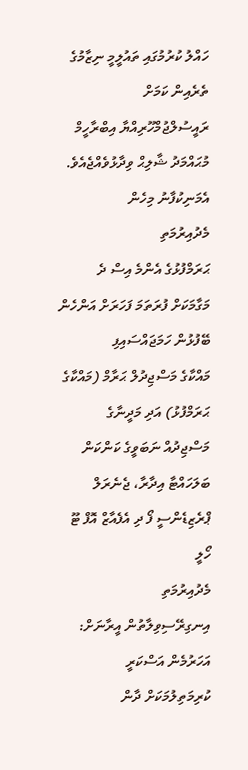ހައްލު ކުރުމުގައި ތައުލީމީ ނިޒާމުގެ ތެރެއިން ކަމަށް ރައީސުލްޖުމްހޫރިއްޔާ އިބްރާހީމް މުޙައްމަދު ޝާލިޙް ވިދާޅުވެއްޖެއެވެ. އެމަނިކުފާނު މިހެން
މެދުއިރުމަތި
ޙަރަމްފުޅުގެ އެންމެ އިސް ދެ މަގާމަކަށް ފުރަތަމަ ފަހަރަށް އަންހެން ބޭފުޅުން ހަމަޖައްސައިފި
މައްކާގެ މަސްޖިދުލް ޙަރާމް (މައްކާގެ ޙަރަމްފުޅު) އަދި މަދީނާގެ މަސްޖިދުއް ނަބަވީގެ ކަންކަން ބަލަހައްޓާ އިދާރާ، ޖެނެރަލް ޕްރެޒިޑެންސީ ފޯ ދި އެފެއާޒް އޮފް ޓޫ ހޯލީ
މެދުއިރުމަތި
އިނގިރޭސިވިލާތުން އީރާނަށް: އަހަރުމެން އަސްކަރީ ކުރިމަތިލުމަކަށް ދާން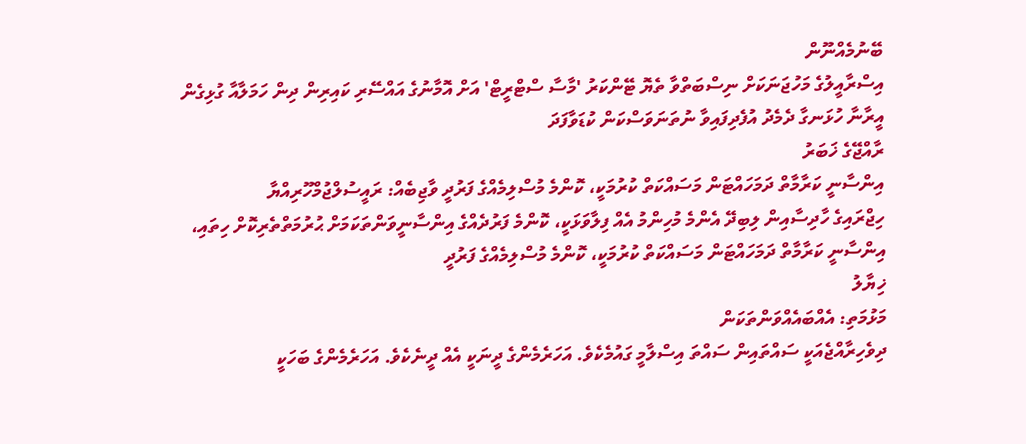ބޭނުމެއްނޫން
އިސްރާއީލުގެ މަހުޖަނަކަށް ނިސްބަތްވާ ތެޔޮ ޓޭންކަރު 'މާސާ ސްޓްރީޓް' އަށް އޮމާނުގެ އައްސޭރި ކައިރިން ދިން ހަމަލާއާ ގުޅިގެން އީރާނާ ހުޅަނގާ ދެމެދު އުފެދިފައިވާ ނުތަނަވަސްކަން ކުޑަވާފަދަ
ރާއްޖޭގެ ޚަބަރު
އިންސާނީ ކަރާމާތް ދަމަހައްޓަން މަސައްކަތް ކުރުމަކީ، ކޮންމެ މުސްލިމެއްގެ ފަރުދީ ވާޖިބެއް: ރައީސުލްޖުމްހޫރިއްޔާ
ހިޖްރައިގެ ހާދިސާއިން ލިބިދޭ އެންމެ މުހިންމު އެއް ފިލާވަޅަކީ، ކޮންމެ ފަރުދެއްގެ އިންސާނީވަންތަކަމަށް ޙުރުމަތްތެރިކޮށް ހިތައި، އިންސާނީ ކަރާމާތް ދަމަހައްޓަން މަސައްކަތް ކުރުމަކީ، ކޮންމެ މުސްލިމެއްގެ ފަރުދީ
ޚިޔާލު
މަޅުމަތި: އެއްބައެއްވަންތަކަން
ދިވެހިރާއްޖެއަކީ ސައްތައިން ސައްތަ އިސްލާމީ ގައުމެކެވެ. އަހަރެމެންގެ ދީނަކީ އެއް ދީނެކެވެ. އަހަރެމެންގެ ބަހަކީ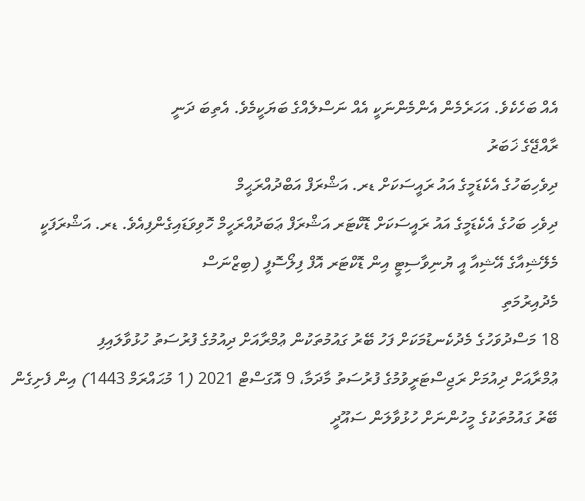އެއް ބަހެކެވެ. އަހަރެމެން އެންމެންނަކީ އެއް ނަސްލެއްގެ ބަޔަކީމެވެ. އެތިބަ ދަނީ
ރާއްޖޭގެ ޚަބަރު
ދިވެހިބަހުގެ އެކެޑަމީގެ އައު ރައީސަކަށް ޑރ. އަޝްރަފް އަބްދުއްރަޙީމް
ދިވެހި ބަހުގެ އެކެޑަމީގެ އައު ރައީސަކަށް ޑޮކްޓަރ އަޝްރަފް ޢަބަދުއްރަހީމް ހޮވިވަޑައިގެންފިއެވެ. ޑރ. އަޝްރަފަކީ މެލޭޝިއާގެ އޭޝިއާ އީ ޔުނިވާސިޓީ އިން ޑޮކްޓަރ އޮފް ފިލޯސޮފީ (ބިޒްނަސް
މެދުއިރުމަތި
18 މަސްދުވަހުގެ މެދުކެނޑުމަކަށް ފަހު ބޭރު ގައުމުތަކުން ޢުމްރާއަށް ދިއުމުގެ ފުރުސަތު ހުޅުވާލައިފި
ޢުމްރާއަށް ދިއުމަށް ރަޖިސްޓަރީވުމުގެ ފުރުސަތު މާދަމާ، 9 އޮގަސްޓް 2021 (1 މުޙައްރަމް 1443) އިން ފެށިގެން ބޭރު ގައުމުތަކުގެ މީހުންނަށް ހުޅުވާލަން ސައޫދީ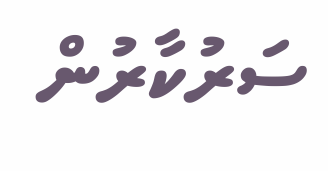ސަރުކާރުން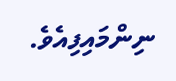ނިންމައިފިއެވެ.